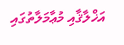އަޚްލާޤާއި މުޢާމަލާތުގައި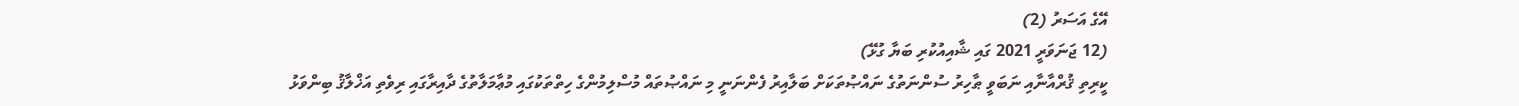އޭގެ އަސަރު (2)
(12 ޖަނަވަރީ 2021 ގައި ޝާއިއުކުރި ބަޔާ ގުޅޭ)
ކީރިތި ޤުރްއާނާއި ނަބަވީ ޠާހިރު ސުންނަތުގެ ނައްޞުތަކަށް ބަލާއިރު ފެންނަނީ މި ނައްޞުތައް މުސްލިމުންގެ ހިތްތަކުގައި މުޢާމަލާތުގެ ދާއިރާގައި ރިވެތި އަޚްލާޤު ބިންވަޅު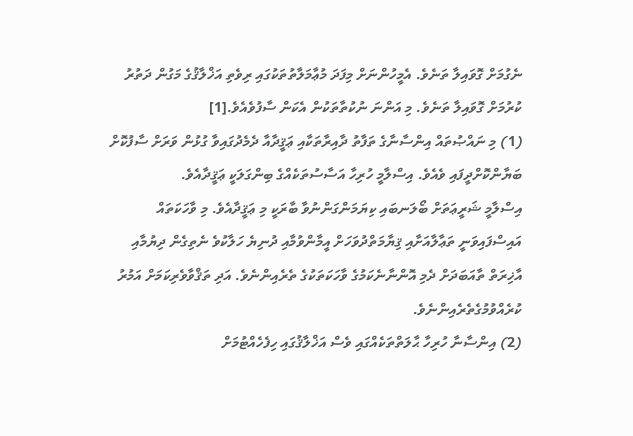ނެގުމަށް ގޮވައިލާ ތަނެވެ. އެމީހުންނަށް މިފަދަ މުޢާމަލާތުތަކުގައި ރިވެތި އަޚްލާޤުގެ މަގުން ދަތުރު ކުރުމަށް ގޮވައިލާ ތަނެވެ. މި އަންނަ ނުކުތާތަކުން އެކަން ސާފުވެއެވެ.[1]
(1) މި ނައްޞުތައް އިންސާނާގެ ތަފާތު ދާއިރާތަކާއި ޢަޤީދާއާ ދެމެދުގައިވާ ގުޅުން ވަރަށް ސާފުކޮށް ބަޔާންކޮށްދީފައި ވެއެވެ. އިސްލާމީ ހުރިހާ އަސާސުތަކެއްގެ ބިންގަލަކީ ޢަޤީދާއެވެ.
އިސްލާމީ ޝަރީޢަތަށް ބޯލަނބައި ކިޔަމަންގަންނުވާ ބާރަކީ މި ޢަޤީދާއެވެ. މި ވާހަކަތައް އައިސްފައިވަނީ ތަޢާލާއަށާއި ޤިޔާމަތްދުވަހަށް އީމާންވުމާއި ދުނިޔެ ހަލާކުވެ ނެތިގެން ދިޔުމާއި އާޚިރަތް ތާއަބަދަށް ދެމި އޮންނާނެކަމުގެ ވާހަކަތަކުގެ ތެރެއިންނެވެ. އަދި ތަޤްވާވެރިކަމަށް އަމުރު ކުރެއްވުމުގެތެރެއިންނެވެ.
(2) އިންސާނާ ހުރިހާ ޙާލަތްތަކެއްގައި ވެސް އަޚްލާޤުގައި ހިފެހެއްޓުމަށް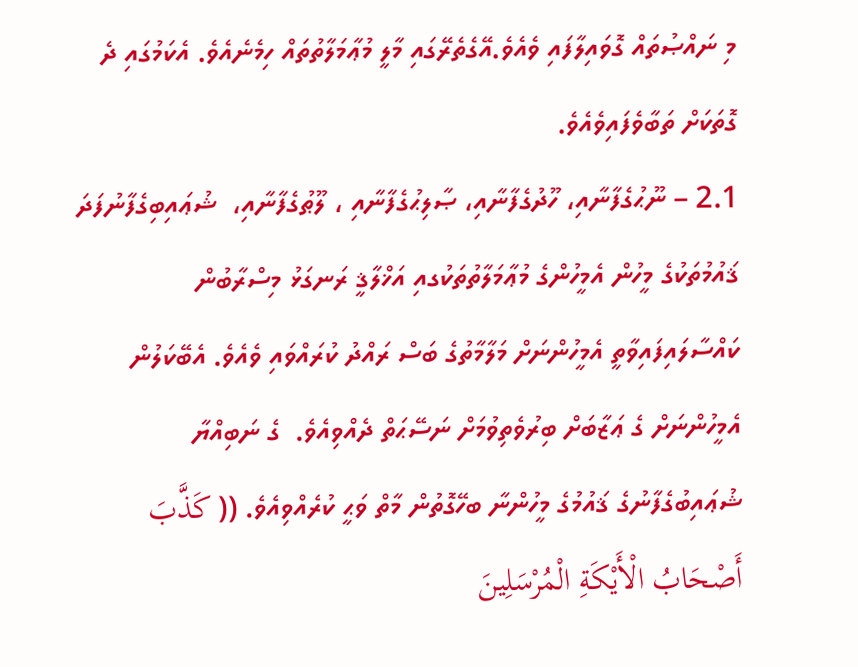މި ނައްޞުތައް ގޮވައިލާފައި ވެއެވެ.އޭގެތެރޭގައި މާލީ މުޢާމަލާތުތައް ހިމެނެއެވެ. އެކަމުގައި ދެ ގޮތަކަށް ތަބާވެފައިވެއެވެ.
2.1 – ނޫޙުގެފާނާއި، ހޫދުގެފާނާއި، ޞާލިޙުގެފާނާއި ، ލޫޠުގެފާނާއި،  ޝުޢައިބިގެފާނުފަދަ ޤައުމުތަކުގެ މީހުން އެމީހުންގެ މުޢާމަލާތުތަކުގއި އަޚްލާޤީ ރަނގަޅު މިސްރާބުން ކައްސާލައިފައިވާތީ އެމީހުންނަށް މަލާމާތުގެ ބަސް ރައްދު ކުރައްވައި ވެއެވެ. އެބޭކަލުން އެމީހުންނަށް ގެ ޢަޒާބަށް ބިރުވެތިވުމަށް ނަސޭޙަތް ދެއްވިއެވެ.  ގެ ނަބިއްޔާ ޝުޢައިބުގެފާނުގެ ޤައުމުގެ މީހުންނާ ބހޭގޮތުން މާތް ވަޙީ ކުރެއްވިއެވެ. (( كَذَّبَ أَصْحَابُ الْأَيْكَةِ الْمُرْسَلِينَ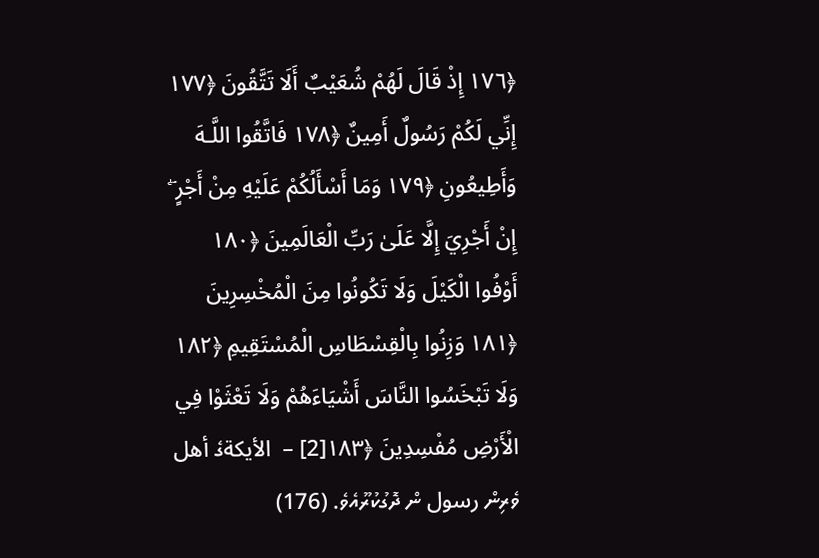﴿١٧٦ إِذْ قَالَ لَهُمْ شُعَيْبٌ أَلَا تَتَّقُونَ ﴿١٧٧ إِنِّي لَكُمْ رَسُولٌ أَمِينٌ ﴿١٧٨ فَاتَّقُوا اللَّـهَ وَأَطِيعُونِ ﴿١٧٩ وَمَا أَسْأَلُكُمْ عَلَيْهِ مِنْ أَجْرٍ ۖ إِنْ أَجْرِيَ إِلَّا عَلَىٰ رَبِّ الْعَالَمِينَ ﴿١٨٠  أَوْفُوا الْكَيْلَ وَلَا تَكُونُوا مِنَ الْمُخْسِرِينَ ﴿١٨١ وَزِنُوا بِالْقِسْطَاسِ الْمُسْتَقِيمِ ﴿١٨٢ وَلَا تَبْخَسُوا النَّاسَ أَشْيَاءَهُمْ وَلَا تَعْثَوْا فِي الْأَرْضِ مُفْسِدِينَ ﴿١٨٣[2] –  الأيكةގެ أهل ވެރިން رسول ން ދޮގުކުރޫއެވެ. (176)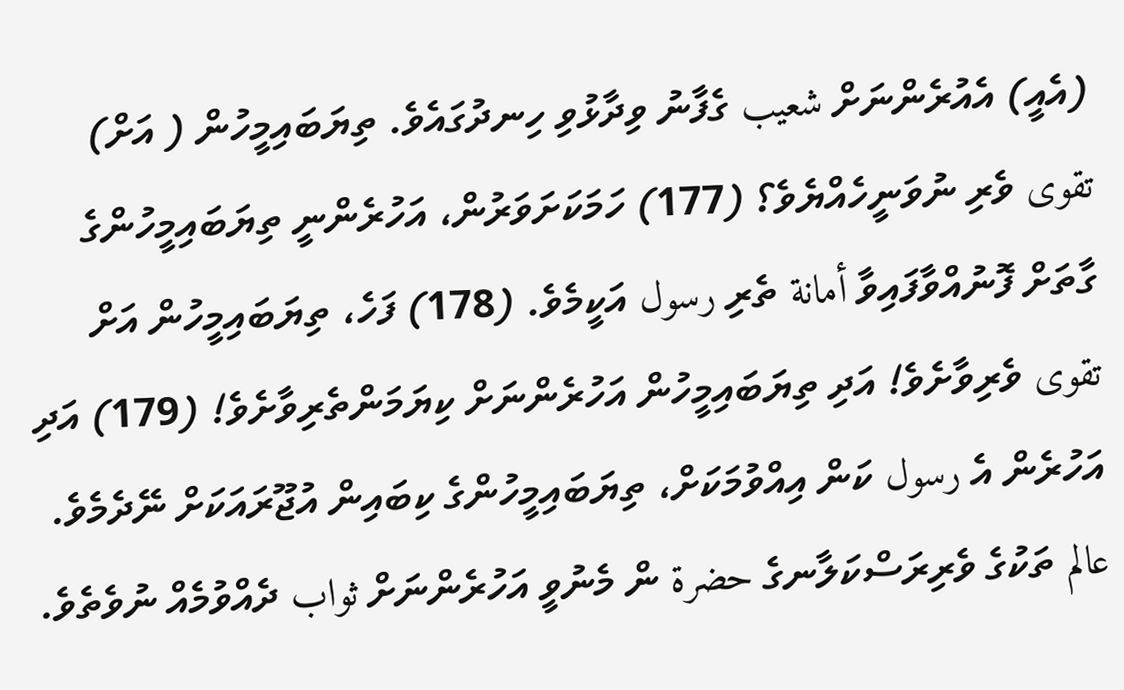(އެއީ) އެއުރެންނަށް شعيب ގެފާނު ވިދާޅުވި ހިނދުގައެވެ. ތިޔަބައިމީހުން ( އަށް) تقوى ވެރި ނުވަނީހެއްޔެވެ؟ (177) ހަމަކަށަވަރުން، އަހުރެންނީ ތިޔަބައިމީހުންގެ ގާތަށް ފޮނުއްވާފައިވާ أمانة ތެރި رسول އަކީމެވެ. (178) ފަހެ، ތިޔަބައިމީހުން އަށް تقوى ވެރިވާށެވެ! އަދި ތިޔަބައިމީހުން އަހުރެންނަށް ކިޔަމަންތެރިވާށެވެ! (179) އަދި އަހުރެން އެ رسول ކަން އިއްވުމަކަށް، ތިޔަބައިމީހުންގެ ކިބައިން އުޖޫރައަކަށް ނޭދެމެވެ. عالم ތަކުގެ ވެރިރަސްކަލާނގެ حضرة ން މެނުވީ އަހުރެންނަށް ثواب ދެއްވުމެއް ނުވެތެވެ.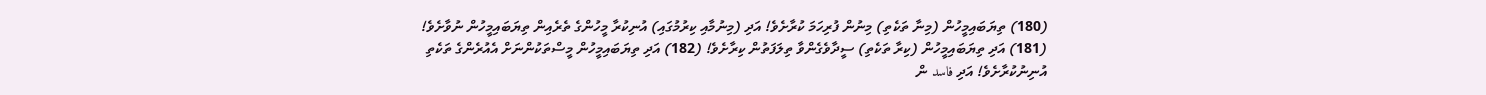(180) ތިޔަބައިމީހުން (މިނާ ތަކެތި) މިނުން ފުރިހަމަ ކުރާށެވެ! އަދި (މިނުމާއި ކިރުމުގައި) އުނިކުރާ މީހުންގެ ތެރެއިން ތިޔަބައިމީހުން ނުވާށެވެ! (181) އަދި ތިޔަބައިމީހުން (ކިރާ ތަކެތި) ސީދާވެގެންވާ ތިލަފަތުން ކިރާށެވެ! (182) އަދި ތިޔަބައިމީހުން މީސްތަކުންނަށް އެއުރެންގެ ތަކެތި އުނިނުކުރާށެވެ! އަދި فاسد ން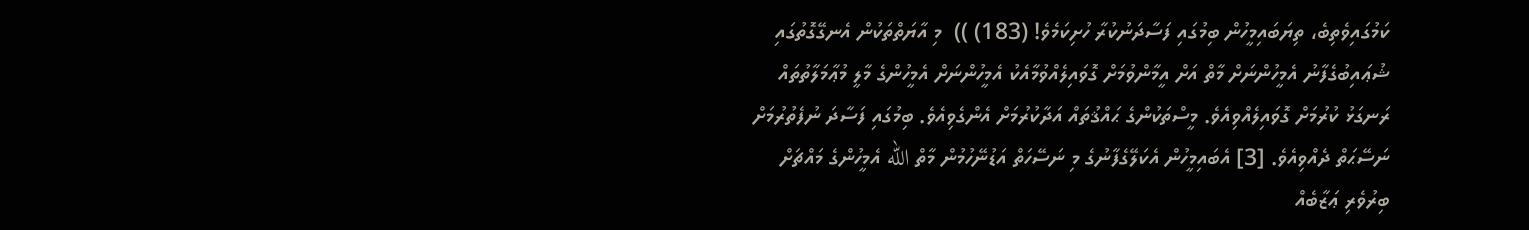ކަމުގައިވެތިބެ، ތިޔަބައިމީހުން ބިމުގައި ފަސާދަނުކުރާ ހުށިކަމެވެ! (183) ))  މި އާޔަތްތަކުން އެނގޭގޮތުގައި ޝުޢައިބުގެފާނު އެމީހުންނަށް މާތް އަށް އީމާންވުމަށް ގޮވައިލެއްވުމާއެކު އެމީހުންނަށް އެމީހުންގެ މާލީ މުޢާމަލާތުތައް ރަނގަޅު ކުރުމަށް ގޮވައިލެއްވިއެވެ. މީސްތަކުންގެ ޙައްޤުތައް އަދާކުރުމަށް އެންގެވިއެވެ. ބިމުގައި ފަސާދަ ނުފެތުރުމަށް ނަސޭޙަތް ދެއްވިއެވެ. [3] އެބައިމީހުން އެކަލޭގެފާނުގެ މި ނަސޭހަތް އަޑުނޭހުމުން މާތް الله އެމީހުންގެ މައްޗަށް ބިރުވެރި ޢަޒާބެއް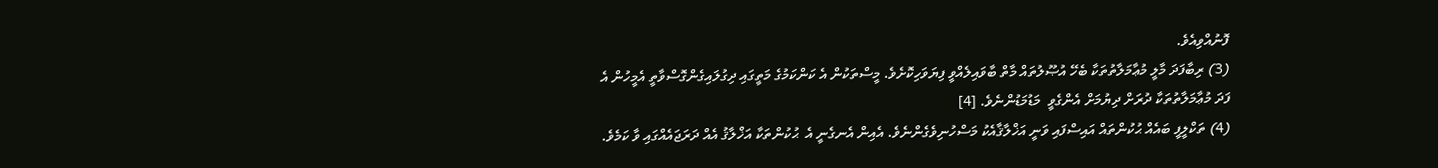ފޮނުއްވިއެވެ.
(3) ރިބާފަދަ މާލީ މުޢާމަލާތުތަކާ ބެހޭ އުޞޫލުތައް މާތް ބާވައިލެއްވީ ފިޔަވަހިކޮށެވެ. މީސްތަކުން އެ ކަންކަމުގެ މަތީގައި ދިގުލައިގެންގޮސްވާތީ އެމީހުން އެ ފަދަ މުޢާމަލާތުތަކާ ދުރަށް ދިޔުމަށް އެންގެވީ  މަޑުމަޑުންނެވެ. [4]
(4) ތަކްލީފީ ބައެއް ޙުކުންތައް އައިސްފައި ވަނީ އަޚްލާޤާއެކު މަސްހުނިވެގެންނެވެ. އެއިން އެނގެނީ އެ  ޙުކުންތަކާ އަޚްލާޤު އެއް ދަރަޖައެއްގައި ވާ ކަމެވެ.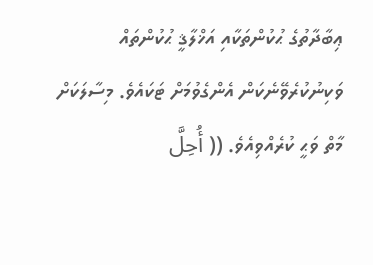ޢިބާދާތުގެ ޙުކުންތަކާއި އަޚްލާޤީ ޙުކުންތައް ވަކިނުކުރެވޭނެކަން އެންގެވުމަށް ޓަކައެވެ. މިސާލަކަށް މާތް ވަޙީ ކުރެއްވިއެވެ. (( أُحِلَّ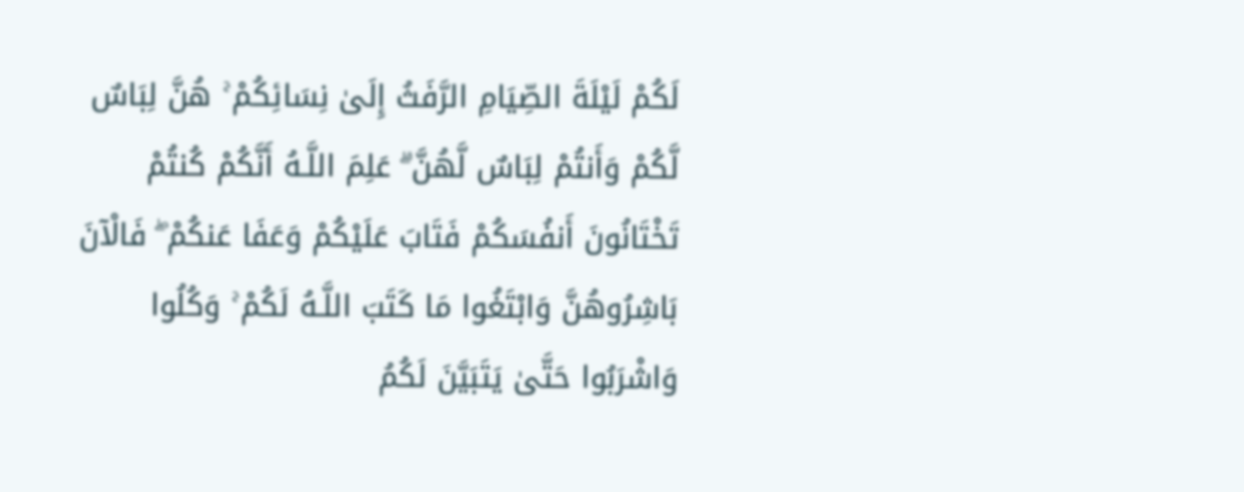لَكُمْ لَيْلَةَ الصِّيَامِ الرَّفَثُ إِلَىٰ نِسَائِكُمْ ۚ هُنَّ لِبَاسٌ لَّكُمْ وَأَنتُمْ لِبَاسٌ لَّهُنَّ ۗ عَلِمَ اللَّـهُ أَنَّكُمْ كُنتُمْ تَخْتَانُونَ أَنفُسَكُمْ فَتَابَ عَلَيْكُمْ وَعَفَا عَنكُمْ ۖ فَالْآنَ بَاشِرُوهُنَّ وَابْتَغُوا مَا كَتَبَ اللَّـهُ لَكُمْ ۚ وَكُلُوا وَاشْرَبُوا حَتَّىٰ يَتَبَيَّنَ لَكُمُ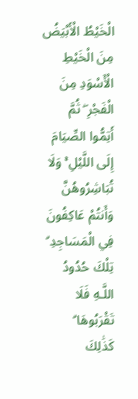الْخَيْطُ الْأَبْيَضُ مِنَ الْخَيْطِ الْأَسْوَدِ مِنَ الْفَجْرِ ۖ ثُمَّ أَتِمُّوا الصِّيَامَ إِلَى اللَّيْلِ ۚ وَلَا تُبَاشِرُوهُنَّ وَأَنتُمْ عَاكِفُونَ فِي الْمَسَاجِدِ ۗ تِلْكَ حُدُودُ اللَّـهِ فَلَا تَقْرَبُوهَا ۗ كَذَٰلِكَ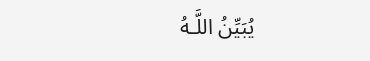يُبَيِّنُ اللَّـهُ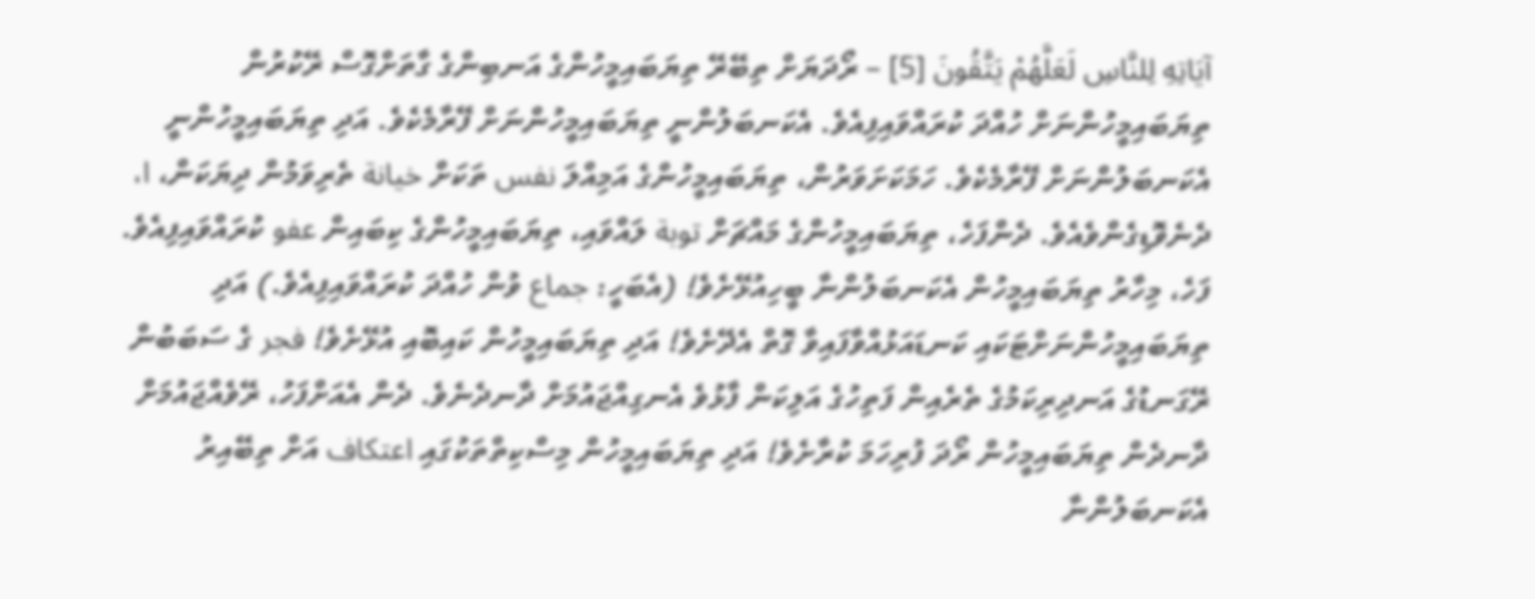آيَاتِهِ لِلنَّاسِ لَعَلَّهُمْ يَتَّقُونَ [5] – ރޯދަޔަށް ތިބޭރޭ ތިޔަބައިމީހުންގެ އަނބިންގެ ގާތަށްގޮސް ރޭކުރުން ތިޔަބައިމީހުންނަށް ހުއްދަ ކުރައްވައިފިއެވެ. އެކަނބަލުންނީ ތިޔަބައިމީހުންނަށް ފޭރާމެކެވެ. އަދި ތިޔަބައިމީހުންނީ އެކަނބަލުންނަށް ފޭރާމެކެވެ. ހަމަކަށަވަރުން، ތިޔަބައިމީހުންގެ އަމިއްލަ نفس ތަކަށް خيانة ތެރިވަމުން ދިޔަކަން، ا، ދެނެވޮޑިގެންވެއެވެ. ދެންފަހެ، ތިޔަބައިމީހުންގެ މައްޗަށް توبة ލައްވައި، ތިޔަބައިމީހުންގެ ކިބައިން عفو ކުރައްވައިފިއެވެ. ފަހެ، މިހާރު ތިޔަބައިމީހުން އެކަނބަލުންނާ ބީހިއުޅޭށެވެ! (އެބަހީ: جماع ވުން ހުއްދަ ކުރައްވައިފިއެވެ.) އަދި ތިޔަބައިމީހުންނަށްޓަކައި ކަނޑައަޅުއްވާފައިވާ ގޮތް އެދޭށެވެ! އަދި ތިޔަބައިމީހުން ކައިބޮއި އުޅޭށެވެ! فجر ގެ ސަބަބުން ރޭގަނޑުގެ އަނދިރިކަމުގެ ތެރެއިން ފަތިހުގެ އަލިކަން ފާޅުވެ އެނގިއްޖައުމަށް ދާނދެނެވެ. ދެން އެއަށްފަހު، ރޭވެއްޖައުމަށް ދާނދެން ތިޔަބައިމީހުން ރޯދަ ފުރިހަމަ ކުރާށެވެ! އަދި ތިޔަބައިމީހުން މިސްކިތްތަކުގައި اعتكاف އަށް ތިބޭއިރު އެކަނބަލުންނާ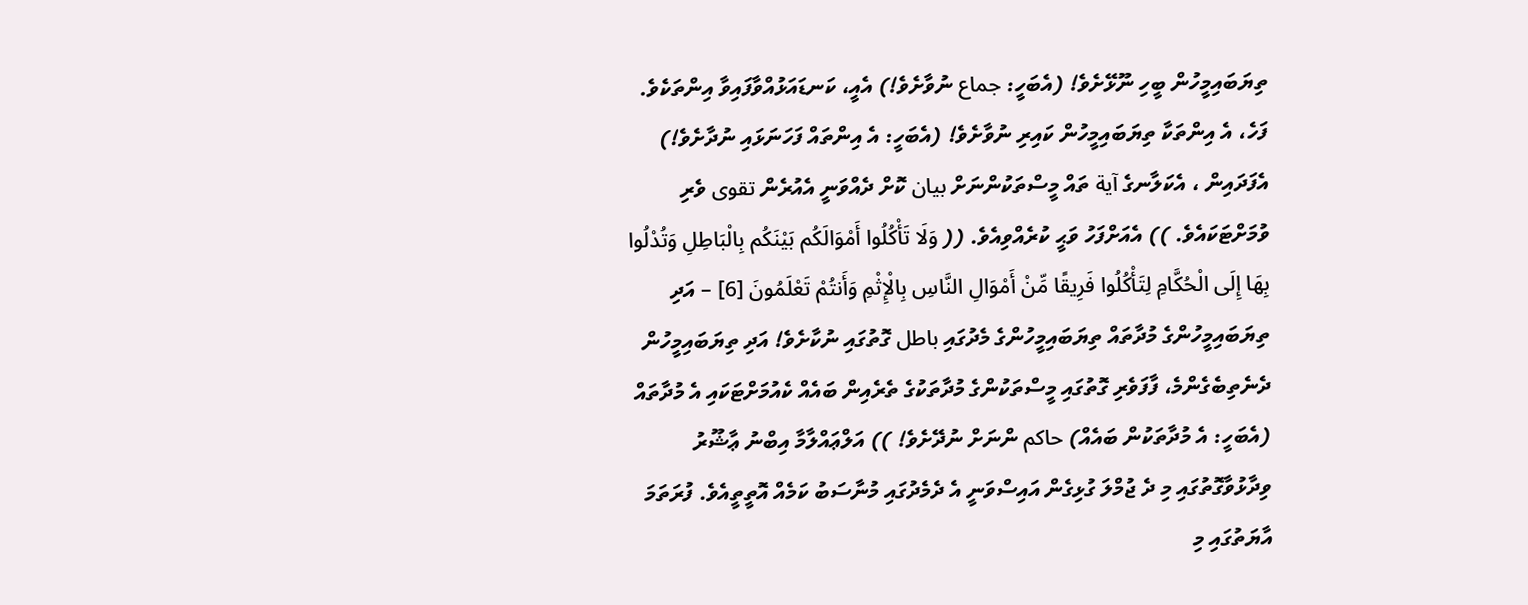ތިޔަބައިމީހުން ބީހި ނޫޅޭށެވެ! (އެބަހީ: جماع ނުވާށެވެ!) އެއީ، ކަނޑައަޅުއްވާފައިވާ އިންތަކެވެ. ފަހެ، އެ އިންތަކާ ތިޔަބައިމީހުން ކައިރި ނުވާށެވެ! (އެބަހީ: އެ އިންތައް ފަހަނަޅައި ނުދާށެވެ!) އެފަދައިން ، އެކަލާނގެ آية ތައް މީސްތަކުންނަށް بيان ކޮށް ދެއްވަނީ އެއުރެން تقوى ވެރި ވުމަށްޓަކައެވެ. )) އެއަށްފަހު ވަޙީ ކުރެއްވިއެވެ. (( وَلَا تَأْكُلُوا أَمْوَالَكُم بَيْنَكُم بِالْبَاطِلِ وَتُدْلُوا بِهَا إِلَى الْحُكَّامِ لِتَأْكُلُوا فَرِيقًا مِّنْ أَمْوَالِ النَّاسِ بِالْإِثْمِ وَأَنتُمْ تَعْلَمُونَ [6] – އަދި ތިޔަބައިމީހުންގެ މުދާތައް ތިޔަބައިމީހުންގެ މެދުގައި باطل ގޮތުގައި ނުކާށެވެ! އަދި ތިޔަބައިމީހުން ދެނެތިބެގެންމެ، ފާފަވެރި ގޮތުގައި މީސްތަކުންގެ މުދާތަކުގެ ތެރެއިން ބައެއް ކެއުމަށްޓަކައި އެ މުދާތައް (އެބަހީ: އެ މުދާތަކުން ބައެއް) حاكم ންނަށް ނުދޭށެވެ! )) އަލްޢައްލާމާ އިބްނު ޢާޝޫރު ވިދާޅުވާގޮތުގައި މި ދެ ޖުމްލަ ގުޅިގެން އައިސްވަނީ އެ ދެމެދުގައި މުނާސަބު ކަމެއް އޮތީތީއެވެ. ފުރަތަމަ އާޔަތުގައި މި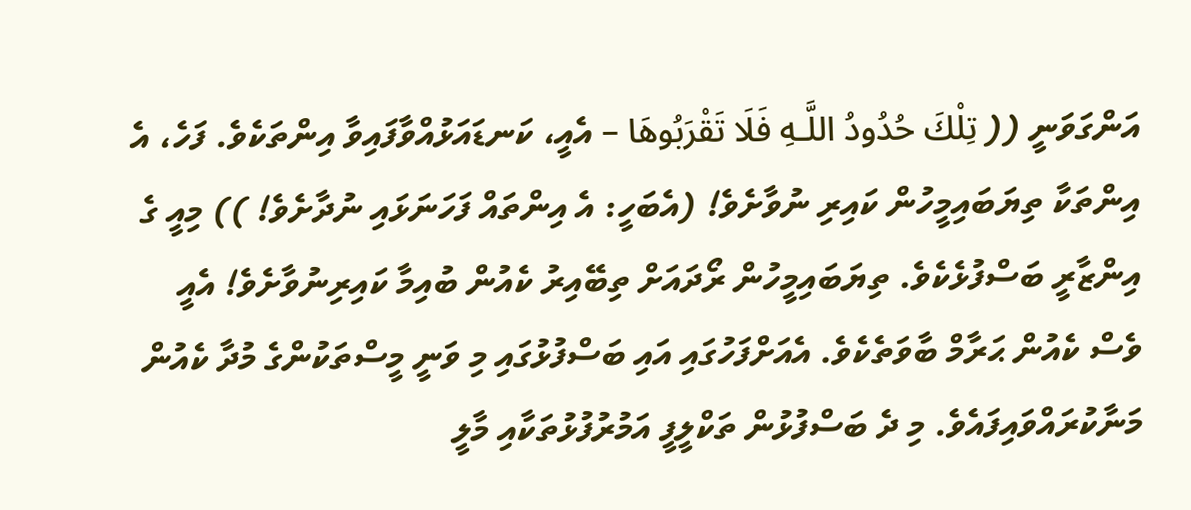އަންގަވަނީ (( تِلْكَ حُدُودُ اللَّـهِ فَلَا تَقْرَبُوهَا – އެއީ، ކަނޑައަޅުއްވާފައިވާ އިންތަކެވެ. ފަހެ، އެ އިންތަކާ ތިޔަބައިމީހުން ކައިރި ނުވާށެވެ! (އެބަހީ: އެ އިންތައް ފަހަނަޅައި ނުދާށެވެ! )) މިއީ ގެ އިންޒާރީ ބަސްފުޅެކެވެ. ތިޔަބައިމީހުން ރޯދައަށް ތިބޭއިރު ކެއުން ބުއިމާ ކައިރިނުވާށެވެ! އެއީ  ވެސް ކެއުން ޙަރާމް ބާވަތެކެވެ. އެއަށްފަހުގައި އައި ބަސްފުޅުގައި މި ވަނީ މީސްތަކުންގެ މުދާ ކެއުން މަނާކުރައްވައިފައެވެ. މި ދެ ބަސްފުޅުން ތަކްލީފީ އަމުރުފުޅުތަކާއި މާލީ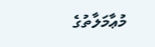މުޢާމަލާތުގެ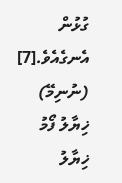ގުޅުން އެނގެއެވެ.[7]
(ނުނިމޭ)
ޚިޔާލު ފޯމު
ޚިޔާލު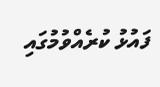ފައުޅު ކުރެއްވުމުގައި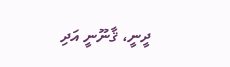ދީނީ، ޤާނޫނީ އަދި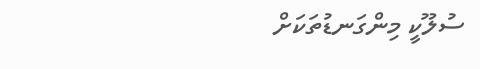ސުލޫކީ މިންގަނޑުތަކަށް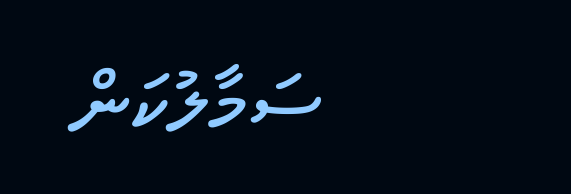ސަމާލުކަން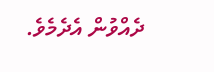ދެއްވުން އެދެމެވެ.